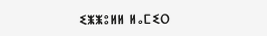ⵉⵥⵥⵓⵍⵍ ⵍⴰⵎⵉⵔ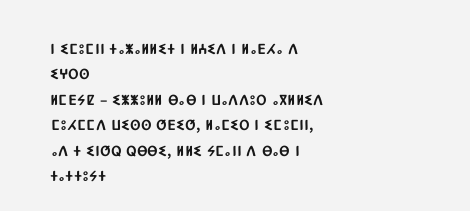ⵏ ⵉⵎⵓⵎⵏⵏ ⵜⴰⵥⴰⵍⵍⵉⵜ ⵏ ⵍⵄⵉⴷ ⵏ ⵍⴰⴹⵃⴰ ⴷ ⵉⵖⵔⵙ
ⵍⵎⴹⵢⵇ – ⵉⵥⵥⵓⵍⵍ ⴱⴰⴱ ⵏ ⵡⴰⴷⴷⵓⵔ ⴰⴳⵍⵍⵉⴷ ⵎⵓⵃⵎⵎⴷ ⵡⵉⵙⵙ ⵚⴹⵉⵚ, ⵍⴰⵎⵉⵔ ⵏ ⵉⵎⵓⵎⵏⵏ, ⴰⴷ ⵜ ⵉⵏⵚⵕ ⵕⴱⴱⵉ, ⵍⵍⵉ ⵢⵎⴰⵏⵏ ⴷ ⴱⴰⴱ ⵏ ⵜⴰⵜⵜⵓⵢⵜ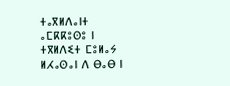ⵜⴰⴳⵍⴷⴰⵏⵜ ⴰⵎⴽⴽⵓⵙⵓ ⵏ ⵜⴳⵍⴷⵉⵜ ⵎⵓⵍⴰⵢ ⵍⵃⴰⵙⴰⵏ ⴷ ⴱⴰⴱ ⵏ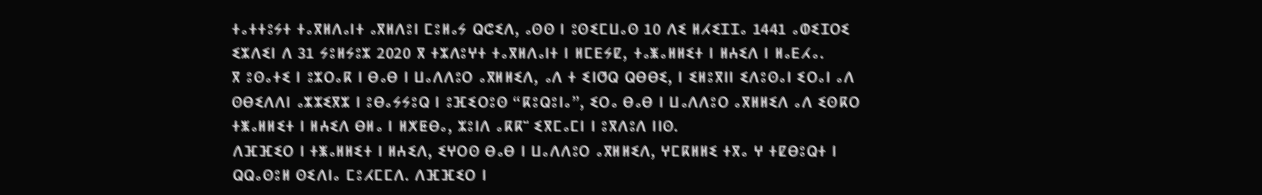ⵜⴰⵜⵜⵓⵢⵜ ⵜⴰⴳⵍⴷⴰⵏⵜ ⴰⴳⵍⴷⵓⵏ ⵎⵓⵍⴰⵢ ⵕⵛⵉⴷ, ⴰⵙⵙ ⵏ ⵓⵙⵉⵎⵡⴰⵙ 10 ⴷⵉ ⵍⵃⵉⵊⵊⴰ 1441 ⴰⵀⵉⵊⵔⵉ ⵉⵣⴷⵉⵏ ⴷ 31 ⵢⵓⵍⵢⵓⵣ 2020 ⴳ ⵜⵣⴷⵓⵖⵜ ⵜⴰⴳⵍⴷⴰⵏⵜ ⵏ ⵍⵎⴹⵢⵇ, ⵜⴰⵥⴰⵍⵍⵉⵜ ⵏ ⵍⵄⵉⴷ ⵏ ⵍⴰⴹⵃⴰ.
ⴳ ⵓⵙⴰⵜⵉ ⵏ ⵓⵣⵔⴰⴽ ⵏ ⴱⴰⴱ ⵏ ⵡⴰⴷⴷⵓⵔ ⴰⴳⵍⵍⵉⴷ, ⴰⴷ ⵜ ⵉⵏⵚⵕ ⵕⴱⴱⵉ, ⵏ ⵉⵍⵓⴳⵏⵏ ⵉⴷⵓⵙⴰⵏ ⵉⵔⴰⵏ ⴰⴷ ⵙⴱⵉⴷⴷⵏ ⴰⵣⵣⵉⴳⵣ ⵏ ⵓⴱⴰⵢⵢⵓⵕ ⵏ ⵓⴼⵉⵔⵓⵙ “ⴽⵓⵕⵓⵏⴰ”, ⵉⵔⴰ ⴱⴰⴱ ⵏ ⵡⴰⴷⴷⵓⵔ ⴰⴳⵍⵍⵉⴷ ⴰⴷ ⵉⵙⴽⵔ ⵜⵥⴰⵍⵍⵉⵜ ⵏ ⵍⵄⵉⴷ ⴱⵍⴰ ⵏ ⵍⵅⵟⴱⴰ, ⵣⵓⵏⴷ ⴰⴽⴽⵯ ⵉⴳⵎⴰⵎⵏ ⵏ ⵓⴳⴷⵓⴷ ⵏⵏⵙ.
ⴷⴼⴼⵉⵔ ⵏ ⵜⵥⴰⵍⵍⵉⵜ ⵏ ⵍⵄⵉⴷ, ⵉⵖⵔⵙ ⴱⴰⴱ ⵏ ⵡⴰⴷⴷⵓⵔ ⴰⴳⵍⵍⵉⴷ, ⵖⵎⴽⵍⵍⵉ ⵜⴳⴰ ⵖ ⵜⵇⴱⵓⵕⵜ ⵏ ⵕⵕⴰⵙⵓⵍ ⵙⵉⴷⵏⴰ ⵎⵓⵃⵎⵎⴷ. ⴷⴼⴼⵉⵔ ⵏ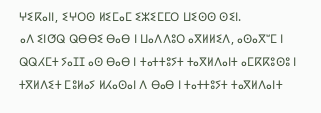ⵖⵉⴽⴰⵏⵏ, ⵉⵖⵔⵙ ⵍⵉⵎⴰⵎ ⵉⵣⵉⵎⵎⵔ ⵡⵉⵙⵙ ⵙⵉⵏ.
ⴰⴷ ⵉⵏⵚⵕ ⵕⴱⴱⵉ ⴱⴰⴱ ⵏ ⵡⴰⴷⴷⵓⵔ ⴰⴳⵍⵍⵉⴷ, ⴰⵙⴰⴳⵯⵎ ⵏ ⵕⵕⵃⵎⵜ ⵢⴰⵊⵊ ⴰⵙ ⴱⴰⴱ ⵏ ⵜⴰⵜⵜⵓⵢⵜ ⵜⴰⴳⵍⴷⴰⵏⵜ ⴰⵎⴽⴽⵓⵙⵓ ⵏ ⵜⴳⵍⴷⵉⵜ ⵎⵓⵍⴰⵢ ⵍⵃⴰⵙⴰⵏ ⴷ ⴱⴰⴱ ⵏ ⵜⴰⵜⵜⵓⵢⵜ ⵜⴰⴳⵍⴷⴰⵏⵜ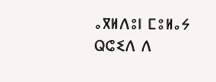ⴰⴳⵍⴷⵓⵏ ⵎⵓⵍⴰⵢ ⵕⵛⵉⴷ ⴷ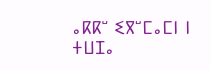ⴰⴽⴽⵯ ⵉⴳⵯⵎⴰⵎⵏ ⵏ ⵜⵡⵊⴰ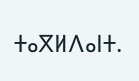ⵜⴰⴳⵍⴷⴰⵏⵜ.